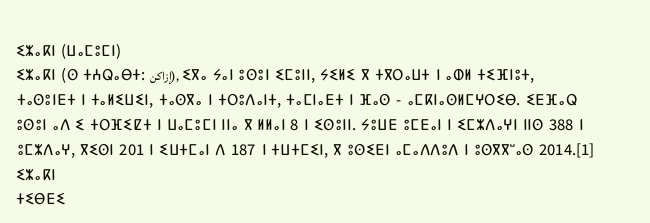ⵉⵣⴰⴽⵏ (ⵡⴰⵎⵓⵎⵏ)
ⵉⵣⴰⴽⵏ (ⵙ ⵜⵄⵕⴰⴱⵜ: إزاكن), ⵉⴳⴰ ⵢⴰⵏ ⵓⵙⵓⵏ ⵉⵎⵓⵏⵏ, ⵢⵉⵍⵉ ⴳ ⵜⴳⵔⴰⵡⵜ ⵏ ⴰⵀⵍ ⵜⵉⴼⵏⵓⵜ, ⵜⴰⵙⵓⵏⴹⵜ ⵏ ⵜⴰⵍⵉⵡⵉⵏ, ⵜⴰⵙⴳⴰ ⵏ ⵜⵔⵓⴷⴰⵏⵜ, ⵜⴰⵎⵏⴰⴹⵜ ⵏ ⴼⴰⵙ - ⴰⵎⴽⵏⴰⵙⵍⵎⵖⵔⵉⴱ. ⵉⴹⴼⴰⵕ ⵓⵙⵓⵏ ⴰⴷ ⵉ ⵜⵔⴼⵉⵇⵜ ⵏ ⵡⴰⵎⵓⵎⵏ ⵏⵏⴰ ⴳ ⵍⵍⴰⵏ 8 ⵏ ⵉⵙⵓⵏⵏ. ⵢⵓⵡⴹ ⵓⵎⴹⴰⵏ ⵏ ⵉⵎⵣⴷⴰⵖⵏ ⵏⵏⵙ 388 ⵏ ⵓⵎⵣⴷⴰⵖ, ⴳⵉⵙⵏ 201 ⵏ ⵉⵡⵜⵎⴰⵏ ⴷ 187 ⵏ ⵜⵡⵜⵎⵉⵏ, ⴳ ⵓⵙⵉⴹⵏ ⴰⵎⴰⴷⴷⵓⴷ ⵏ ⵓⵙⴳⴳⵯⴰⵙ 2014.[1]
ⵉⵣⴰⴽⵏ
ⵜⵉⴱⴹⵉ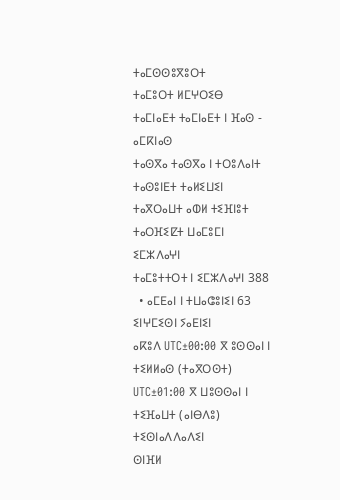ⵜⴰⵎⵙⵙⵓⴳⵓⵔⵜ
ⵜⴰⵎⵓⵔⵜ ⵍⵎⵖⵔⵉⴱ
ⵜⴰⵎⵏⴰⴹⵜ ⵜⴰⵎⵏⴰⴹⵜ ⵏ ⴼⴰⵙ - ⴰⵎⴽⵏⴰⵙ
ⵜⴰⵙⴳⴰ ⵜⴰⵙⴳⴰ ⵏ ⵜⵔⵓⴷⴰⵏⵜ
ⵜⴰⵙⵓⵏⴹⵜ ⵜⴰⵍⵉⵡⵉⵏ
ⵜⴰⴳⵔⴰⵡⵜ ⴰⵀⵍ ⵜⵉⴼⵏⵓⵜ
ⵜⴰⵔⴼⵉⵇⵜ ⵡⴰⵎⵓⵎⵏ
ⵉⵎⵣⴷⴰⵖⵏ
ⵜⴰⵎⵓⵜⵜⵔⵜ ⵏ ⵉⵎⵣⴷⴰⵖⵏ 388
  • ⴰⵎⴹⴰⵏ ⵏ ⵜⵡⴰⵛⵓⵏⵉⵏ 63
ⵉⵏⵖⵎⵉⵙⵏ ⵢⴰⴹⵏⵉⵏ
ⴰⴽⵓⴷ UTC±00:00 ⴳ ⵓⵙⵙⴰⵏ ⵏ ⵜⵉⵍⵍⴰⵙ (ⵜⴰⴳⵔⵙⵜ)
UTC±01:00 ⴳ ⵡⵓⵙⵙⴰⵏ ⵏ ⵜⵉⴼⴰⵡⵜ (ⴰⵏⴱⴷⵓ)
ⵜⵉⵙⵏⴰⴷⴷⴰⴷⵉⵏ
ⵙⵏⴼⵍ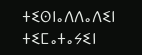ⵜⵉⵙⵏⴰⴷⴷⴰⴷⵉⵏ ⵜⵉⵎⴰⵜⴰⵢⵉⵏ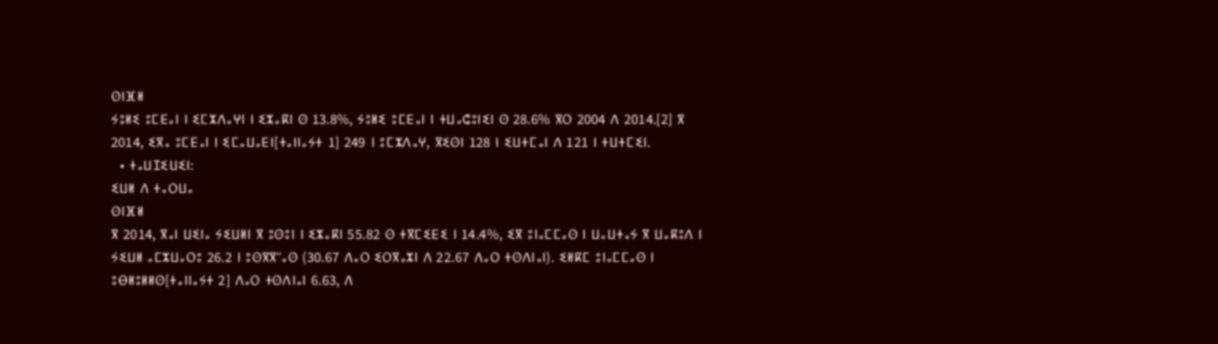ⵙⵏⴼⵍ
ⵢⵓⵍⵉ ⵓⵎⴹⴰⵏ ⵏ ⵉⵎⵣⴷⴰⵖⵏ ⵏ ⵉⵣⴰⴽⵏ ⵙ 13.8%, ⵢⵓⵍⵉ ⵓⵎⴹⴰⵏ ⵏ ⵜⵡⴰⵛⵓⵏⵉⵏ ⵙ 28.6% ⴳⵔ 2004 ⴷ 2014.[2] ⴳ 2014, ⵉⴳⴰ ⵓⵎⴹⴰⵏ ⵏ ⵉⵎⴰⵡⴰⴹⵏ[ⵜⴰⵏⵏⴰⵢⵜ 1] 249 ⵏ ⵓⵎⵣⴷⴰⵖ, ⴳⵉⵙⵏ 128 ⵏ ⵉⵡⵜⵎⴰⵏ ⴷ 121 ⵏ ⵜⵡⵜⵎⵉⵏ.
  • ⵜⴰⵡⵊⵉⵡⵉⵏ:
ⵉⵡⵍ ⴷ ⵜⴰⵔⵡⴰ
ⵙⵏⴼⵍ
ⴳ 2014, ⴳⴰⵏ ⵡⵉⵏⴰ ⵢⵉⵡⵍⵏ ⴳ ⵓⵙⵓⵏ ⵏ ⵉⵣⴰⴽⵏ 55.82 ⵙ ⵜⴳⵎⵉⴹⵉ ⵏ 14.4%, ⵉⴳ ⵓⵏⴰⵎⵎⴰⵙ ⵏ ⵡⴰⵡⵜⴰⵢ ⴳ ⵡⴰⴽⵓⴷ ⵏ ⵢⵉⵡⵍ ⴰⵎⵣⵡⴰⵔⵓ 26.2 ⵏ ⵓⵙⴳⴳⵯⴰⵙ (30.67 ⴷⴰⵔ ⵉⵔⴳⴰⵣⵏ ⴷ 22.67 ⴷⴰⵔ ⵜⵙⴷⵏⴰⵏ). ⵉⵍⴽⵎ ⵓⵏⴰⵎⵎⴰⵙ ⵏ ⵓⴱⵍⵓⵍⵍⵙ[ⵜⴰⵏⵏⴰⵢⵜ 2] ⴷⴰⵔ ⵜⵙⴷⵏⴰⵏ 6.63, ⴷ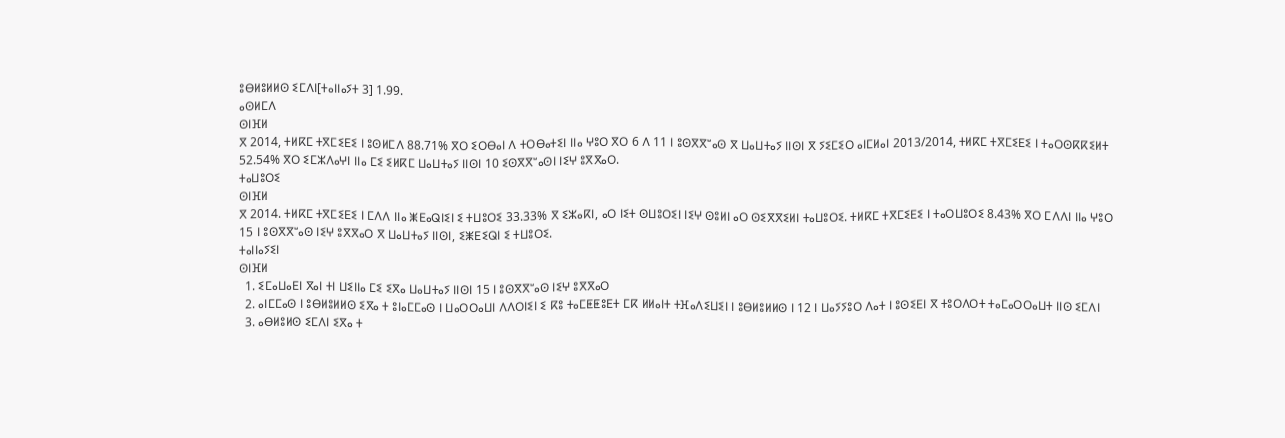ⵓⴱⵍⵓⵍⵍⵙ ⵉⵎⴷⵏ[ⵜⴰⵏⵏⴰⵢⵜ 3] 1.99.
ⴰⵙⵍⵎⴷ
ⵙⵏⴼⵍ
ⴳ 2014, ⵜⵍⴽⵎ ⵜⴳⵎⵉⴹⵉ ⵏ ⵓⵙⵍⵎⴷ 88.71% ⴳⵔ ⵉⵔⴱⴰⵏ ⴷ ⵜⵔⴱⴰⵜⵉⵏ ⵏⵏⴰ ⵖⵓⵔ ⴳⵔ 6 ⴷ 11 ⵏ ⵓⵙⴳⴳⵯⴰⵙ ⴳ ⵡⴰⵡⵜⴰⵢ ⵏⵏⵙⵏ ⴳ ⵢⵉⵎⵉⵔ ⴰⵏⵎⵍⴰⵏ 2013/2014, ⵜⵍⴽⵎ ⵜⴳⵎⵉⴹⵉ ⵏ ⵜⴰⵔⵙⴽⴽⵉⵍⵜ 52.54% ⴳⵔ ⵉⵎⵣⴷⴰⵖⵏ ⵏⵏⴰ ⵎⵉ ⵉⵍⴽⵎ ⵡⴰⵡⵜⴰⵢ ⵏⵏⵙⵏ 10 ⵉⵙⴳⴳⵯⴰⵙⵏ ⵏⵉⵖ ⵓⴳⴳⴰⵔ.
ⵜⴰⵡⵓⵔⵉ
ⵙⵏⴼⵍ
ⴳ 2014. ⵜⵍⴽⵎ ⵜⴳⵎⵉⴹⵉ ⵏ ⵎⴷⴷ ⵏⵏⴰ ⵥⴹⴰⵕⵏⵉⵏ ⵉ ⵜⵡⵓⵔⵉ 33.33% ⴳ ⵉⵣⴰⴽⵏ, ⴰⵔ ⵏⵉⵜ ⵙⵡⵓⵔⵉⵏ ⵏⵉⵖ ⵙⵓⵍⵏ ⴰⵔ ⵙⵉⴳⴳⵉⵍⵏ ⵜⴰⵡⵓⵔⵉ. ⵜⵍⴽⵎ ⵜⴳⵎⵉⴹⵉ ⵏ ⵜⴰⵔⵡⵓⵔⵉ 8.43% ⴳⵔ ⵎⴷⴷⵏ ⵏⵏⴰ ⵖⵓⵔ 15 ⵏ ⵓⵙⴳⴳⵯⴰⵙ ⵏⵉⵖ ⵓⴳⴳⴰⵔ ⴳ ⵡⴰⵡⵜⴰⵢ ⵏⵏⵙⵏ, ⵉⵥⴹⵉⵕⵏ ⵉ ⵜⵡⵓⵔⵉ.
ⵜⴰⵏⵏⴰⵢⵉⵏ
ⵙⵏⴼⵍ
  1. ⵉⵎⴰⵡⴰⴹⵏ ⴳⴰⵏ ⵜⵏ ⵡⵉⵏⵏⴰ ⵎⵉ ⵉⴳⴰ ⵡⴰⵡⵜⴰⵢ ⵏⵏⵙⵏ 15 ⵏ ⵓⵙⴳⴳⵯⴰⵙ ⵏⵉⵖ ⵓⴳⴳⴰⵔ
  2. ⴰⵏⵎⵎⴰⵙ ⵏ ⵓⴱⵍⵓⵍⵍⵙ ⵉⴳⴰ ⵜ ⵓⵏⴰⵎⵎⴰⵙ ⵏ ⵡⴰⵔⵔⴰⵡⵏ ⴷⴷⵔⵏⵉⵏ ⵉ ⴽⵓ ⵜⴰⵎⵟⵟⵓⴹⵜ ⵎⴽ ⵍⵍⴰⵏⵜ ⵜⴼⴰⴷⵉⵡⵉⵏ ⵏ ⵓⴱⵍⵓⵍⵍⵙ ⵏ 12 ⵏ ⵡⴰⵢⵢⵓⵔ ⴷⴰⵜ ⵏ ⵓⵙⵉⴹⵏ ⴳ ⵜⵓⵔⴷⵔⵜ ⵜⴰⵎⴰⵔⵔⴰⵡⵜ ⵏⵏⵙ ⵉⵎⴷⵏ
  3. ⴰⴱⵍⵓⵍⵙ ⵉⵎⴷⵏ ⵉⴳⴰ ⵜ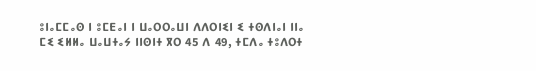ⵓⵏⴰⵎⵎⴰⵙ ⵏ ⵓⵎⴹⴰⵏ ⵏ ⵡⴰⵔⵔⴰⵡⵏ ⴷⴷⵔⵏⵉⵏ ⵉ ⵜⵙⴷⵏⴰⵏ ⵏⵏⴰ ⵎⵉ ⵉⵍⵍⴰ ⵡⴰⵡⵜⴰⵢ ⵏⵏⵙⵏⵜ ⴳⵔ 45 ⴷ 49, ⵜⵎⴷⴰ ⵜⵓⴷⵔⵜ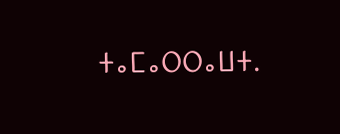ⵜⴰⵎⴰⵔⵔⴰⵡⵜ.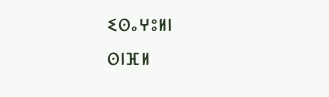ⵉⵙⴰⵖⵓⵍⵏ
ⵙⵏⴼⵍ